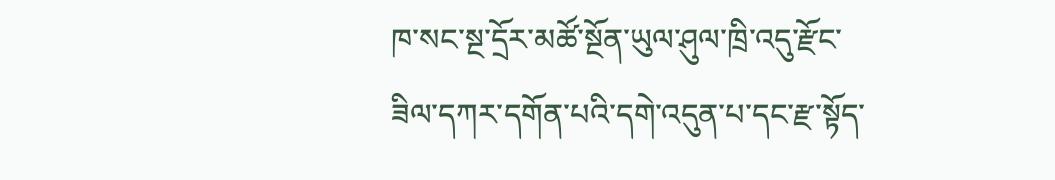ཁ་སང་སྔ་དྲོར་མཚོ་སྔོན་ཡུལ་ཤུལ་ཁྲི་འདུ་རྫོང་ཟིལ་དཀར་དགོན་པའི་དགེ་འདུན་པ་དང་རྫ་སྟོད་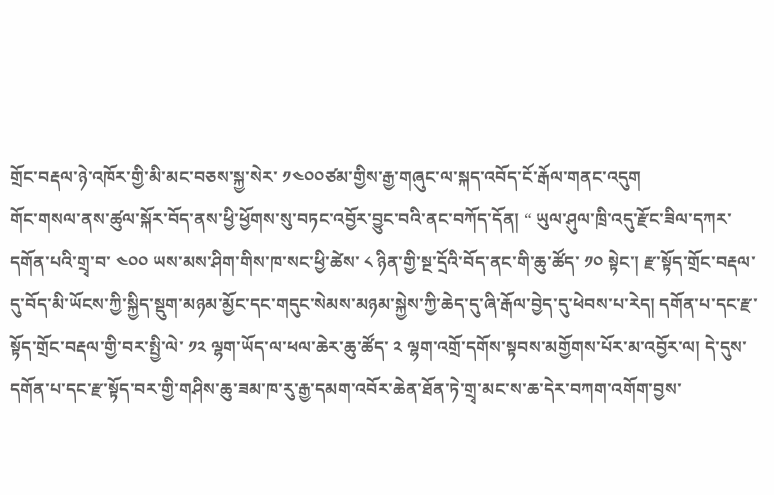གྲོང་བརྡལ་ཉེ་འཁོར་གྱི་མི་མང་བཅས་སྐྱ་སེར་ ༡༤༠༠ཙམ་གྱིས་རྒྱ་གཞུང་ལ་སྐད་འབོད་ངོ་རྒོལ་གནང་འདུག
གོང་གསལ་ནས་ཚུལ་སྐོར་བོད་ནས་ཕྱི་ཕྱོགས་སུ་བཏང་འབྱོར་བྱུང་བའི་ནང་བཀོད་དོན། “ ཡུལ་ཤུལ་ཁྲི་འདུ་རྫོང་ཟིལ་དཀར་དགོན་པའི་གྲྭ་བ་ ༤༠༠ ཡས་མས་ཤིག་གིས་ཁ་སང་ཕྱི་ཚེས་ ༨ ཉིན་གྱི་སྔ་དྲོའི་བོད་ནང་གི་ཆུ་ཚོད་ ༡༠ སྟེང་། རྫ་སྟོད་གྲོང་བརྡལ་དུ་བོད་མི་ཡོངས་ཀྱི་སྐྱིད་སྡུག་མཉམ་མྱོང་དང་གདུང་སེམས་མཉམ་སྐྱེས་ཀྱི་ཆེད་དུ་ཞི་རྒོལ་བྱེད་དུ་ཕེབས་པ་རེད། དགོན་པ་དང་རྫ་སྟོད་གྲོང་བརྡལ་གྱི་བར་སྤྱི་ལེ་ ༡༢ ལྷག་ཡོད་ལ་ཕལ་ཆེར་ཆུ་ཚོད་ ༢ ལྷག་འགྲོ་དགོས་སྟབས་མགྱོགས་པོར་མ་འབྱོར་ལ། དེ་དུས་དགོན་པ་དང་རྫ་སྟོད་བར་གྱི་གཤིས་ཆུ་ཟམ་ཁ་རུ་རྒྱ་དམག་འབོར་ཆེན་ཐོན་ཏེ་གྲྭ་མང་ས་ཆ་དེར་བཀག་འགོག་བྱས་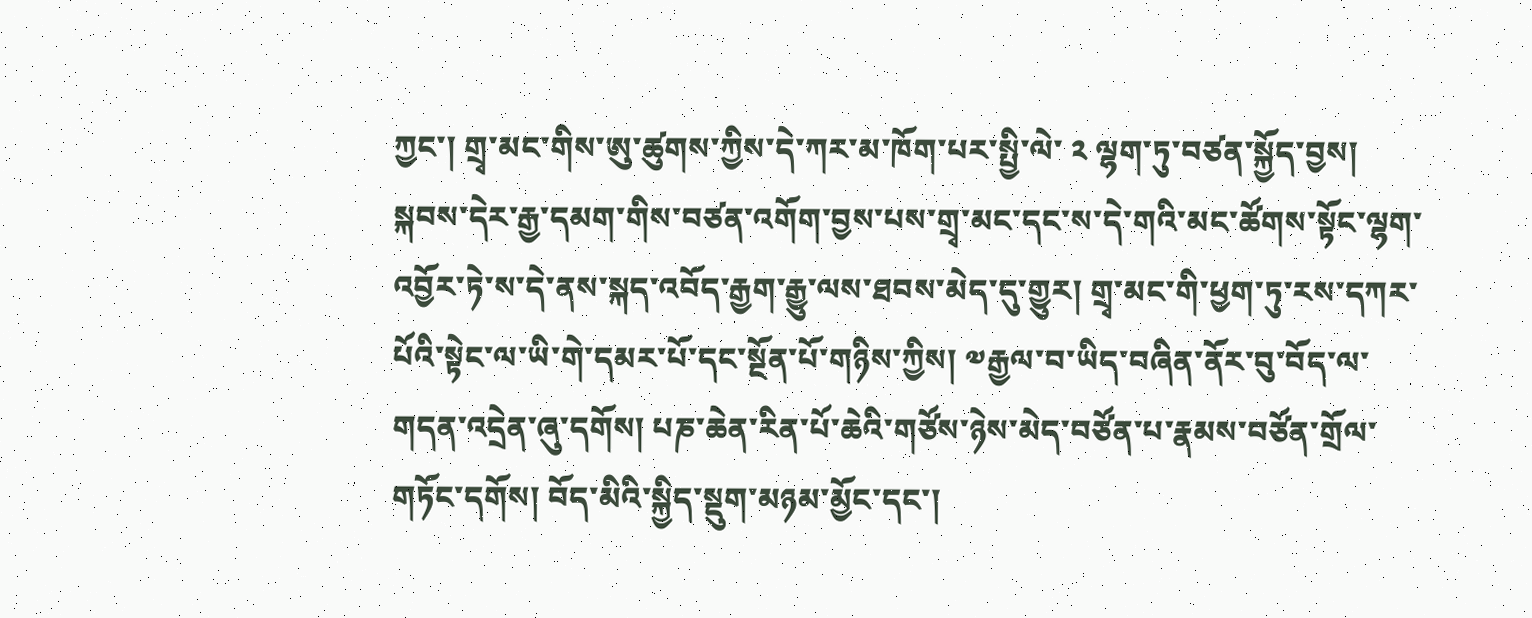ཀྱང་། གྲྭ་མང་གིས་ཨུ་ཚུགས་ཀྱིས་དེ་ཀར་མ་ཁོག་པར་སྤྱི་ལེ་ ༢ ལྷག་ཏུ་བཙན་སྐྱོད་བྱས།
སྐབས་དེར་རྒྱ་དམག་གིས་བཙན་འགོག་བྱས་པས་གྲྭ་མང་དང་ས་དེ་གའི་མང་ཚོགས་སྟོང་ལྷག་འབྱོར་ཏེ་ས་དེ་ནས་སྐད་འབོད་རྒྱག་རྒྱུ་ལས་ཐབས་མེད་དུ་གྱུར། གྲྭ་མང་གི་ཕྱག་ཏུ་རས་དཀར་པོའི་སྟེང་ལ་ཡི་གེ་དམར་པོ་དང་སྔོན་པོ་གཉིས་ཀྱིས། ༧རྒྱལ་བ་ཡིད་བཞིན་ནོར་བུ་བོད་ལ་གདན་འདྲེན་ཞུ་དགོས། པཎ་ཆེན་རིན་པོ་ཆེའི་གཙོས་ཉེས་མེད་བཙོན་པ་རྣམས་བཙོན་གྲོལ་གཏོང་དགོས། བོད་མིའི་སྐྱིད་སྡུག་མཉམ་མྱོང་དང་།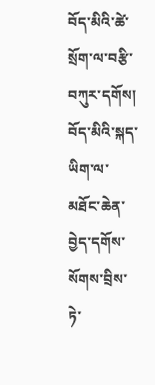བོད་མིའི་ཚེ་སྲོག་ལ་བརྩི་བཀུར་དགོས། བོད་མིའི་སྐད་ཡིག་ལ་མཐོང་ཆེན་བྱེད་དགོས་སོགས་བྲིས་ཏེ་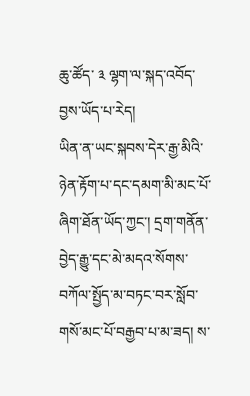ཆུ་ཚོད་ ༣ ལྷག་ལ་སྐད་འབོད་བྱས་ཡོད་པ་རེད།
ཡིན་ན་ཡང་སྐབས་དེར་རྒྱ་མིའི་ཉེན་རྟོག་པ་དང་དམག་མི་མང་པོ་ཞིག་ཐོན་ཡོད་ཀྱང་། དྲག་གནོན་བྱེད་རྒྱུ་དང་མེ་མདའ་སོགས་བཀོལ་སྤྱོད་མ་བཏང་བར་སློབ་གསོ་མང་པོ་བརྒྱབ་པ་མ་ཟད། ས་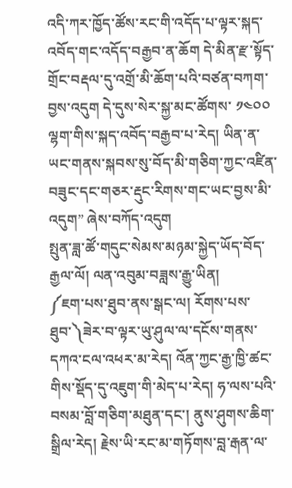འདི་ཀར་ཁྱོད་ཚོས་རང་གི་འདོད་པ་ལྟར་སྐད་འབོད་གང་འདོད་བརྒྱབ་ན་ཆོག དེ་མིན་རྫ་སྟོད་གྲོང་བརྡལ་དུ་འགྲོ་མི་ཆོག་པའི་བཙན་བཀག་བྱས་འདུག དེ་དུས་སེར་སྐྱ་མང་ཚོགས་ ༡༤༠༠ ལྷག་གིས་སྐད་འབོད་བརྒྱབ་པ་རེད། ཡིན་ན་ཡང་གནས་སྐབས་སུ་བོད་མི་གཅིག་ཀྱང་འཛིན་བཟུང་དང་གཅར་རྡུང་རིགས་གང་ཡང་བྱས་མི་འདུག” ཞེས་བཀོད་འདུག
སྤུན་ཟླ་ཚོ་གདུང་སེམས་མཉམ་སྐྱེད་ཡོད་བོད་རྒྱལ་ལོ། ལན་འབུམ་བཟླས་རྒྱུ་ཡིན།
༼ཇག་པས་ཐུབ་ནས་སྒང་ལ། རོགས་པས་ཐུབ་༽ཟེར་བ་ལྟར་ཡུ་ཤུལ་ལ་དངོས་གནས་དཀའ་ངལ་འཕར་མ་རེད། འོན་ཀྱང་རྒྱ་ཁྱི་ཚང་གིས་སྡོད་དུ་འཇུག་གི་མེད་པ་རེད། ཧ་ལས་པའི་བསམ་བློ་གཅིག་མཐུན་དང་། ནུས་ཤུགས་ཆིག་སྒྲིལ་རེད། རྗེས་ཡི་རང་མ་གཏོགས་བླ་རྒན་ལ་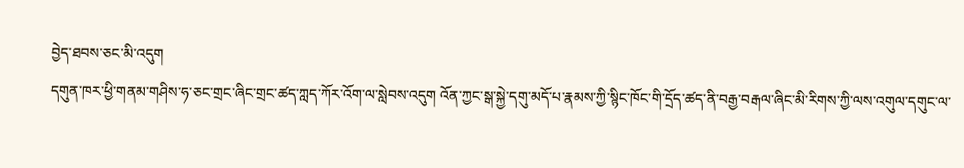བྱེད་ཐབས་ཅང་མི་འདུག
དགུན་ཁར་ཕྱི་གནམ་གཤིས་ཧ་ཅང་གྲང་ཞིང་གྲང་ཚད་ཀླད་ཀོར་འོག་ལ་སླེབས་འདུག འོན་ཀྱང་སྒ་སྐྱེ་དགུ་མདོ་པ་རྣམས་ཀྱི་སྙིང་ཁོང་གི་དྲོད་ཚད་ནི་བརྒྱ་བརྒལ་ཞིང་མི་རིགས་ཀྱི་ལས་འགུལ་དགུང་ལ་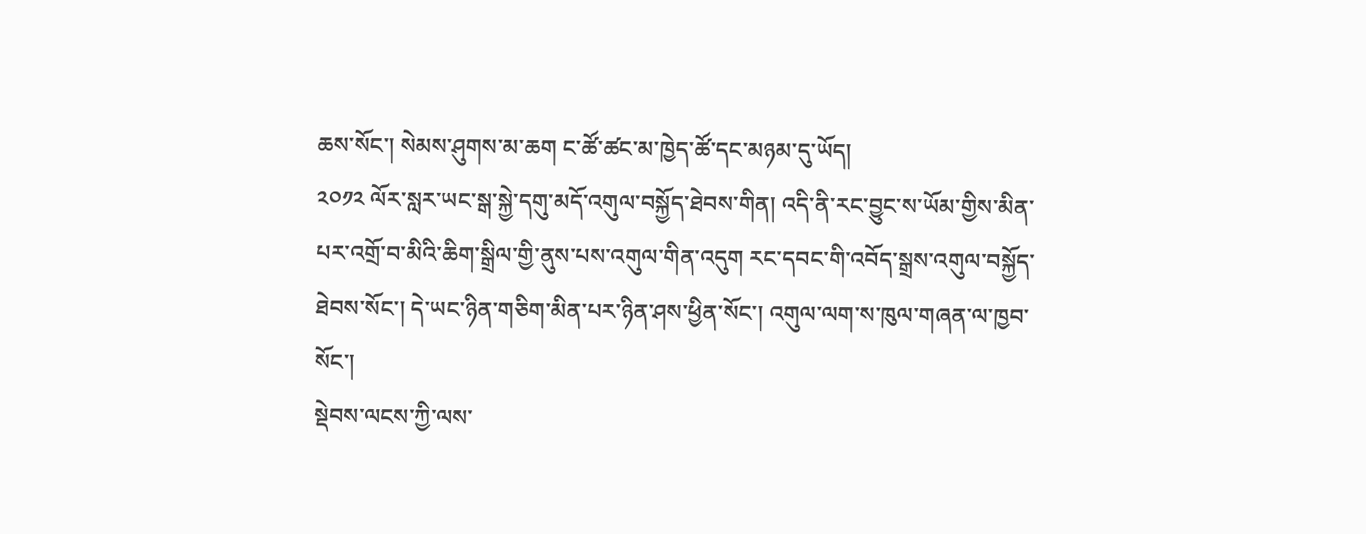ཆས་སོང་། སེམས་ཤུགས་མ་ཆག ང་ཚོ་ཚང་མ་ཁྱེད་ཚོ་དང་མཉམ་དུ་ཡོད།
༢༠༡༢ ལོར་སླར་ཡང་སྒ་སྐྱེ་དགུ་མདོ་འགུལ་བསྐྱོད་ཐེབས་གིན། འདི་ནི་རང་བྱུང་ས་ཡོམ་གྱིས་མིན་པར་འགྲོ་བ་མིའི་ཆིག་སྒྲིལ་གྱི་ནུས་པས་འགུལ་གིན་འདུག རང་དབང་གི་འབོད་སྒྲས་འགུལ་བསྐྱོད་ཐེབས་སོང་། དེ་ཡང་ཉིན་གཅིག་མིན་པར་ཉིན་ཤས་ཕྱིན་སོང་། འགུལ་ལག་ས་ཁུལ་གཞན་ལ་ཁྱབ་སོང་།
སྡེབས་ལངས་ཀྱི་ལས་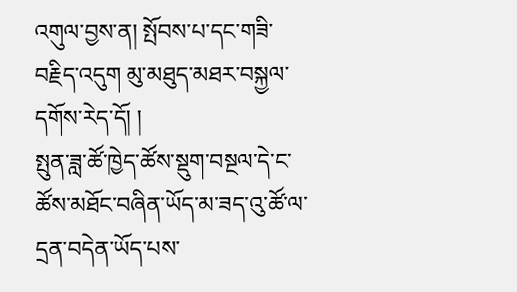འགུལ་བྱས་ན། སྤོབས་པ་དང་གཟི་བརྗིད་འདུག མུ་མཐུད་མཐར་བསྐྱལ་དགོས་རེད་དོ། །
སྤུན་ཟླ་ཚོ་ཁྱེད་ཚོས་སྡུག་བསྔལ་དེ་ང་ཚོས་མཐོང་བཞིན་ཡོད་མ་ཟད་འུ་ཚོ་ལ་དྲན་བདེན་ཡོད་པས་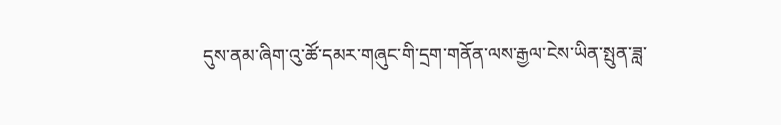དུས་ནམ་ཞིག་འུ་ཚོ་དམར་གཞུང་གི་དྲག་གནོན་ལས་རྒྱལ་ངེས་ཡིན་སྤུན་ཟླ་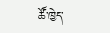ཚོ་ཁྱེད་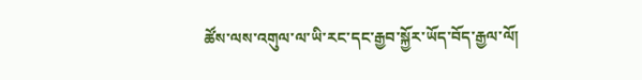ཚོས་ལས་འགུལ་ལ་ཡི་རང་དང་རྒྱབ་སྐྱོར་ཡོད་བོད་རྒྱལ་ལོ།